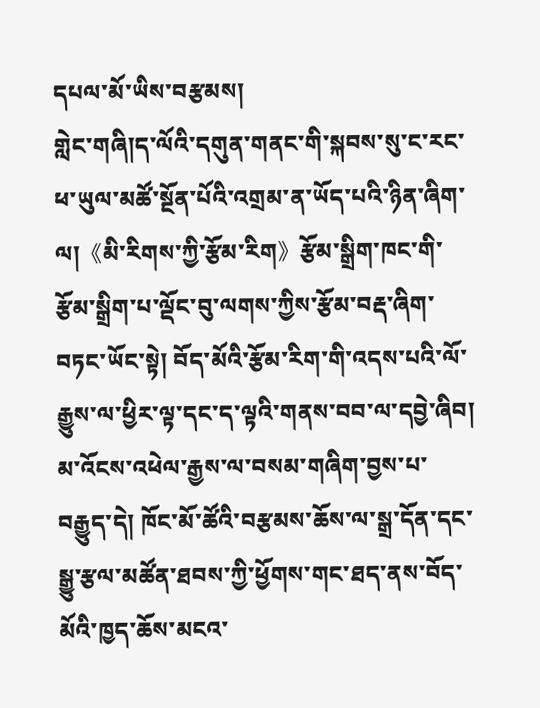དཔལ་མོ་ཡིས་བརྩམས།
གླེང་གཞི།ད་ལོའི་དགུན་གནང་གི་སྐབས་སུ་ང་རང་ཕ་ཡུལ་མཚོ་སྔོན་པོའི་འགྲམ་ན་ཡོད་པའི་ཉིན་ཞིག་ལ།《མི་རིགས་ཀྱི་རྩོམ་རིག》རྩོམ་སྒྲིག་ཁང་གི་རྩོམ་སྒྲིག་པ་ལྡོང་བུ་ལགས་ཀྱིས་རྩོམ་བརྡ་ཞིག་བཏང་ཡོང་སྟེ། བོད་མོའི་རྩོམ་རིག་གི་འདས་པའི་ལོ་རྒྱུས་ལ་ཕྱིར་ལྟ་དང་ད་ལྟའི་གནས་བབ་ལ་དབྱེ་ཞིབ། མ་འོངས་འཕེལ་རྒྱས་ལ་བསམ་གཞིག་བྱས་པ་བརྒྱུད་དེ། ཁོང་མོ་ཚོའི་བརྩམས་ཆོས་ལ་སྒྲ་དོན་དང་སྒྱུ་རྩལ་མཚོན་ཐབས་ཀྱི་ཕྱོགས་གང་ཐད་ནས་བོད་མོའི་ཁྱད་ཆོས་མངའ་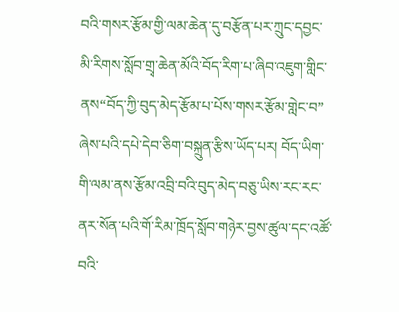བའི་གསར་རྩོམ་གྱི་ལམ་ཆེན་དུ་བརྩོན་པར་ཀྲུང་དབྱང་མི་རིགས་སློབ་གྲྭ་ཆེན་མོའི་བོད་རིག་པ་ཞིབ་འཇུག་གླིང་ནས“བོད་ཀྱི་བུད་མེད་རྩོམ་པ་པོས་གསར་རྩོམ་གླེང་བ” ཞེས་པའི་དཔེ་དེབ་ཅིག་བསྐྲུན་རྩིས་ཡོད་པར། བོད་ཡིག་གི་ལམ་ནས་རྩོམ་འབྲི་བའི་བུད་མེད་བཅུ་ཡིས་རང་རང་ནར་སོན་པའི་གོ་རིམ་ཁྲོད་སློབ་གཉེར་བྱས་ཚུལ་དང་འཚོ་བའི་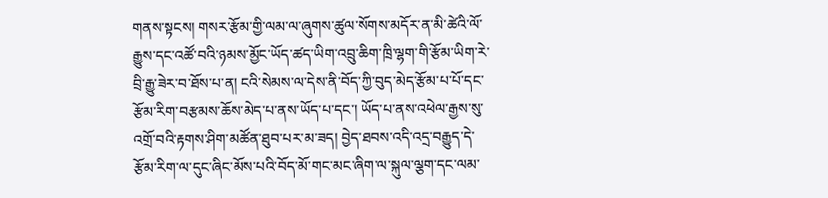གནས་སྟངས། གསར་རྩོམ་གྱི་ལམ་ལ་ཞུགས་ཚུལ་སོགས་མདོར་ན་མི་ཚེའི་ལོ་རྒྱུས་དང་འཚོ་བའི་ཉམས་མྱོང་ཡོད་ཚད་ཡིག་འབྲུ་ཆིག་ཁྲི་ལྷག་གི་རྩོམ་ཡིག་རེ་བྲི་རྒྱུ་ཟེར་བ་ཐོས་པ་ན། ངའི་སེམས་ལ་དེས་ནི་བོད་ཀྱི་བུད་མེད་རྩོམ་པ་པོ་དང་རྩོམ་རིག་བརྩམས་ཆོས་མེད་པ་ནས་ཡོད་པ་དང་། ཡོད་པ་ནས་འཕེལ་རྒྱས་སུ་འགྲོ་བའི་རྟགས་ཤིག་མཚོན་ཐུབ་པར་མ་ཟད། བྱེད་ཐབས་འདི་འདྲ་བརྒྱུད་དེ་རྩོམ་རིག་ལ་དུང་ཞིང་མོས་པའི་བོད་མོ་གང་མང་ཞིག་ལ་སྐུལ་ལྕག་དང་ལམ་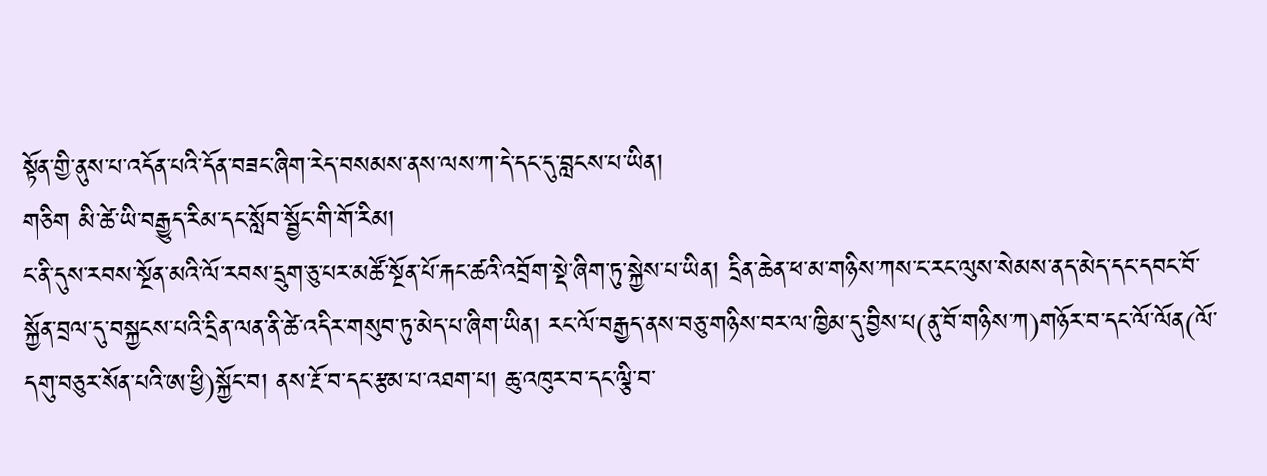སྟོན་གྱི་ནུས་པ་འདོན་པའི་དོན་བཟང་ཞིག་རེད་བསམས་ནས་ལས་ཀ་དེ་དང་དུ་བླངས་པ་ཡིན།
གཅིག མི་ཚེ་ཡི་བརྒྱུད་རིམ་དང་སློབ་སྦྱོང་གི་གོ་རིམ།
ང་ནི་དུས་རབས་སྔོན་མའི་ལོ་རབས་དྲུག་ཅུ་པར་མཚོ་སྔོན་པོ་རྐང་ཚའི་འབྲོག་སྡེ་ཞིག་ཏུ་སྐྱེས་པ་ཡིན། དྲིན་ཆེན་ཕ་མ་གཉིས་ཀས་ང་རང་ལུས་སེམས་ནད་མེད་དང་དབང་བོ་སྐྱོན་བྲལ་དུ་བསྐྱངས་པའི་དྲིན་ལན་ནི་ཚེ་འདིར་གསུབ་ཏུ་མེད་པ་ཞིག་ཡིན། རང་ལོ་བརྒྱད་ནས་བཅུ་གཉིས་བར་ལ་ཁྱིམ་དུ་བྱིས་པ(ནུ་བོ་གཉིས་ཀ)གཉོར་བ་དང་ལོ་ལོན(ལོ་དགུ་བཅུར་སོན་པའི་ཨ་ཕྱི)སྐྱོང་བ། ནས་རྔོ་བ་དང་རྩམ་པ་འཐག་པ། ཆུ་འཁུར་བ་དང་ལྕི་བ་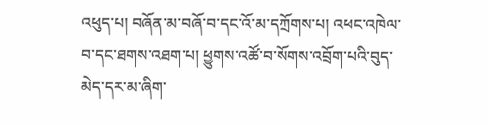འཕུད་པ། བཞོན་མ་བཞོ་བ་དང་འོ་མ་དཀྲོགས་པ། འཕང་འཁེལ་བ་དང་ཐགས་འཐག་པ། ཕྱུགས་འཚོ་བ་སོགས་འབྲོག་པའི་བུད་མེད་དར་མ་ཞིག་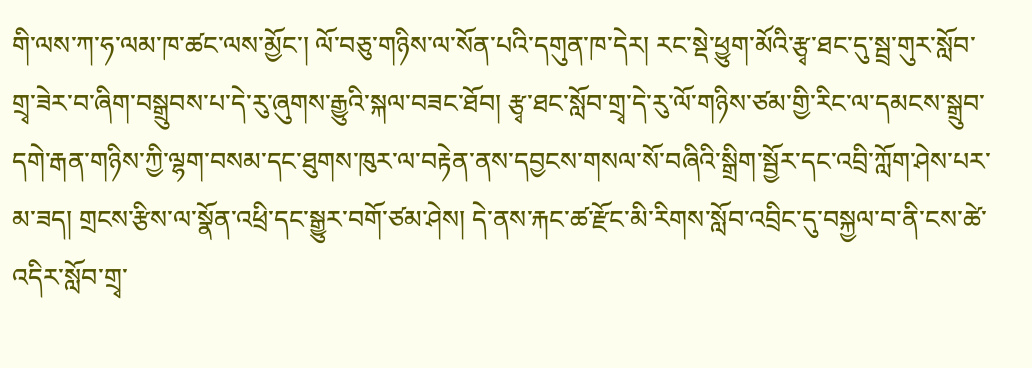གི་ལས་ཀ་ཧ་ལམ་ཁ་ཚང་ལས་མྱོང་། ལོ་བཅུ་གཉིས་ལ་སོན་པའི་དགུན་ཁ་དེར། རང་སྡེ་ཕྱུག་མོའི་རྩྭ་ཐང་དུ་སྦྲ་གུར་སློབ་གྲྭ་ཟེར་བ་ཞིག་བསྒྲུབས་པ་དེ་རུ་ཞུགས་རྒྱུའི་སྐལ་བཟང་ཐོབ། རྩྭ་ཐང་སློབ་གྲྭ་དེ་རུ་ལོ་གཉིས་ཙམ་གྱི་རིང་ལ་དམངས་སྒྲུབ་དགེ་རྒན་གཉིས་ཀྱི་ལྷག་བསམ་དང་ཐུགས་ཁུར་ལ་བརྟེན་ནས་དབྱངས་གསལ་སོ་བཞིའི་སྒྲིག་སྦྱོར་དང་འབྲི་ཀློག་ཤེས་པར་མ་ཟད། གྲངས་རྩིས་ལ་སྣོན་འཕྲི་དང་སྒྱུར་བགོ་ཙམ་ཤེས། དེ་ནས་རྐང་ཚ་རྫོང་མི་རིགས་སློབ་འབྲིང་དུ་བསྐྱལ་བ་ནི་ངས་ཚེ་འདིར་སློབ་གྲྭ་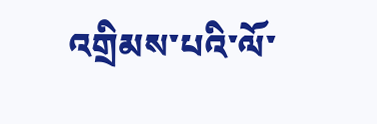འགྲིམས་པའི་ལོ་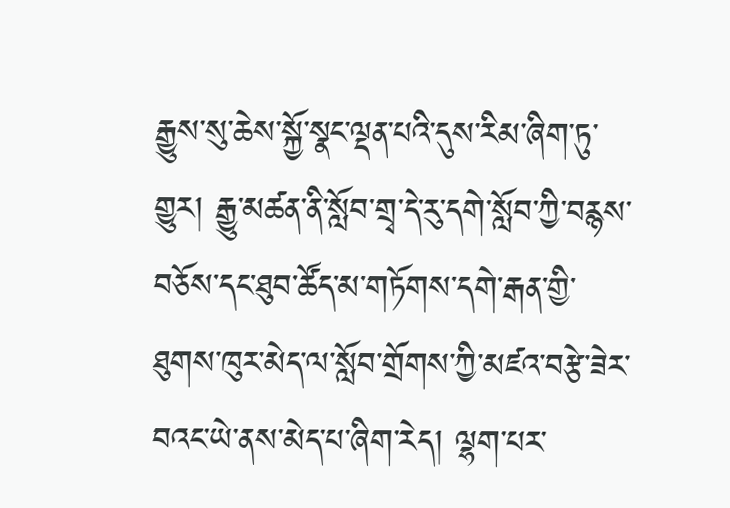རྒྱུས་སུ་ཆེས་སྐྱོ་སྣང་ལྡན་པའི་དུས་རིམ་ཞིག་ཏུ་གྱུར། རྒྱུ་མཚན་ནི་སློབ་གྲྭ་དེ་རུ་དགེ་སློབ་ཀྱི་བརྙས་བཅོས་དང་ཐུབ་ཚོད་མ་གཏོགས་དགེ་རྒན་གྱི་ཐུགས་ཁུར་མེད་ལ་སློབ་གྲོགས་ཀྱི་མཛའ་བརྩེ་ཟེར་བའང་ཡེ་ནས་མེད་པ་ཞིག་རེད། ལྷག་པར་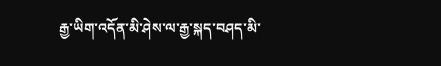རྒྱ་ཡིག་འདོན་མི་ཤེས་ལ་རྒྱ་སྐད་བཤད་མི་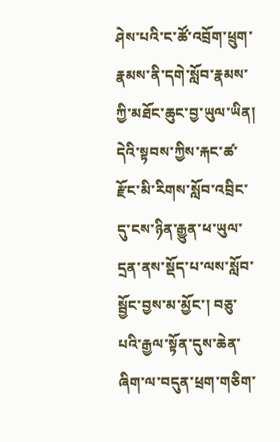ཤེས་པའི་ང་ཚོ་འབྲོག་ཕྲུག་རྣམས་ནི་དགེ་སློབ་རྣམས་ཀྱི་མཐོང་ཆུང་བྱ་ཡུལ་ཡིན། དེའི་སྟབས་ཀྱིས་རྐང་ཚ་རྫོང་མི་རིགས་སློབ་འབྲིང་དུ་ངས་ཉིན་རྒྱུན་ཕ་ཡུལ་དྲན་ནས་སྡོད་པ་ལས་སློབ་སྦྱོང་བྱས་མ་མྱོང་། བཅུ་པའི་རྒྱལ་སྟོན་དུས་ཆེན་ཞིག་ལ་བདུན་ཕྲག་གཅིག་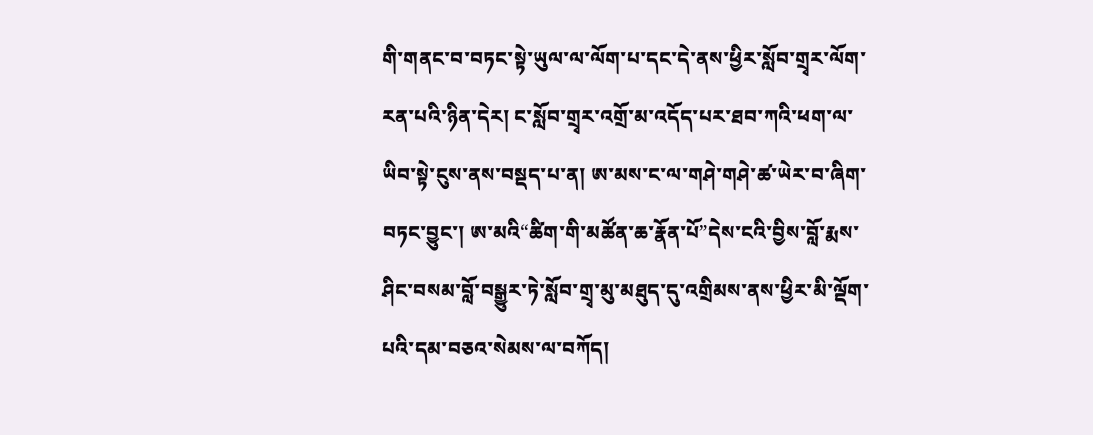གི་གནང་བ་བཏང་སྟེ་ཡུལ་ལ་ལོག་པ་དང་དེ་ནས་ཕྱིར་སློབ་གྲྭར་ལོག་རན་པའི་ཉིན་དེར། ང་སློབ་གྲྭར་འགྲོ་མ་འདོད་པར་ཐབ་ཀའི་ཕག་ལ་ཡིབ་སྟེ་ངུས་ནས་བསྡད་པ་ན། ཨ་མས་ང་ལ་གཤེ་གཤེ་ཚ་ཡེར་བ་ཞིག་བཏང་བྱུང་། ཨ་མའི“ཚིག་གི་མཚོན་ཆ་རྣོན་པོ”དེས་ངའི་བྱིས་བློ་རྨས་ཤིང་བསམ་བློ་བསྒྱུར་ཏེ་སློབ་གྲྭ་མུ་མཐུད་དུ་འགྲིམས་ནས་ཕྱིར་མི་ལྡོག་པའི་དམ་བཅའ་སེམས་ལ་བཀོད།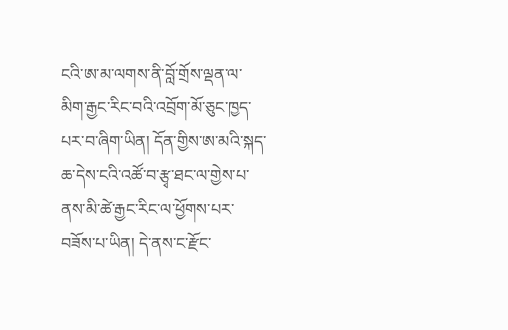ངའི་ཨ་མ་ལགས་ནི་བློ་གྲོས་ལྡན་ལ་མིག་རྒྱང་རིང་བའི་འབྲོག་མོ་ཅུང་ཁྱད་པར་བ་ཞིག་ཡིན། དོན་གྱིས་ཨ་མའི་སྐད་ཆ་དེས་ངའི་འཚོ་བ་རྩྭ་ཐང་ལ་གྱེས་པ་ནས་མི་ཚེ་རྒྱང་རིང་ལ་ཕྱོགས་པར་བཟོས་པ་ཡིན། དེ་ནས་ང་རྫོང་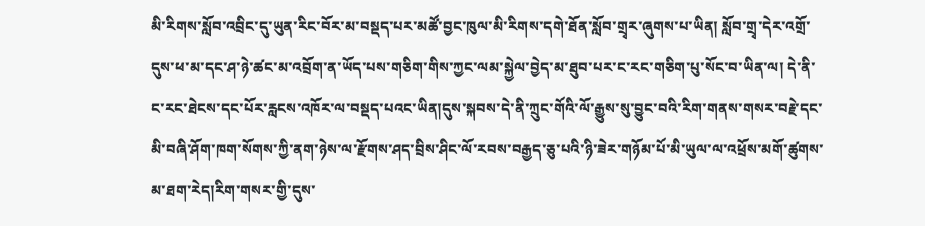མི་རིགས་སློབ་འབྲིང་དུ་ཡུན་རིང་བོར་མ་བསྡད་པར་མཚོ་བྱང་ཁུལ་མི་རིགས་དགེ་ཐོན་སློབ་གྲྭར་ཞུགས་པ་ཡིན། སློབ་གྲྭ་དེར་འགྲོ་དུས་ཕ་མ་དང་ཤ་ཉེ་ཚང་མ་འབྲོག་ན་ཡོད་པས་གཅིག་གིས་ཀྱང་ལམ་སྐྱེལ་བྱེད་མ་ཐུབ་པར་ང་རང་གཅིག་པུ་སོང་བ་ཡིན་ལ། དེ་ནི་ང་རང་ཐེངས་དང་པོར་རླངས་འཁོར་ལ་བསྡད་པའང་ཡིན།དུས་སྐབས་དེ་ནི་ཀྲུང་གོའི་ལོ་རྒྱུས་སུ་བྱུང་བའི་རིག་གནས་གསར་བརྗེ་དང་མི་བཞི་ཤོག་ཁག་སོགས་ཀྱི་ནག་ཉེས་ལ་རྫོགས་ཤད་བྲིས་ཤིང་ལོ་རབས་བརྒྱད་ཅུ་པའི་ཉི་ཟེར་གཉོམ་པོ་མི་ཡུལ་ལ་འཕྲོས་མགོ་ཚུགས་མ་ཐག་རེད།རིག་གསར་གྱི་དུས་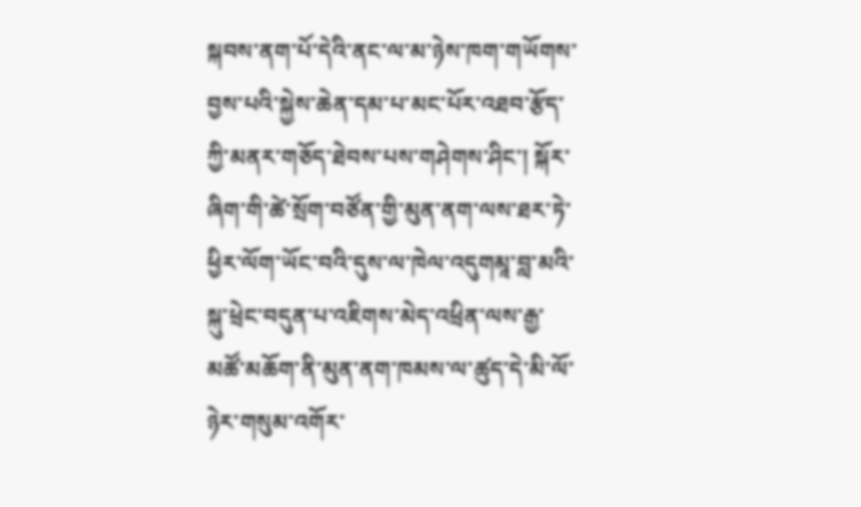སྐབས་ནག་པོ་དེའི་ནང་ལ་མ་ཉེས་ཁག་གཡོགས་བྱས་པའི་སྐྱེས་ཆེན་དམ་པ་མང་པོར་འཐབ་རྩོད་ཀྱི་མནར་གཅོད་ཐེབས་པས་གཤེགས་ཤིང་། སྐོར་ཞིག་གི་ཚེ་སྲོག་བཙོན་གྱི་མུན་ནག་ལས་ཐར་ཏེ་ཕྱིར་ལོག་ཡོང་བའི་དུས་ལ་ཁེལ་འདུགམཱ་བླ་མའི་སྐུ་ཕྲེང་བདུན་པ་འཇིགས་མེད་འཕྲིན་ལས་རྒྱ་མཚོ་མཆོག་ནི་མུན་ནག་ཁམས་ལ་ཚུད་དེ་མི་ལོ་ཉེར་གསུམ་འགོར་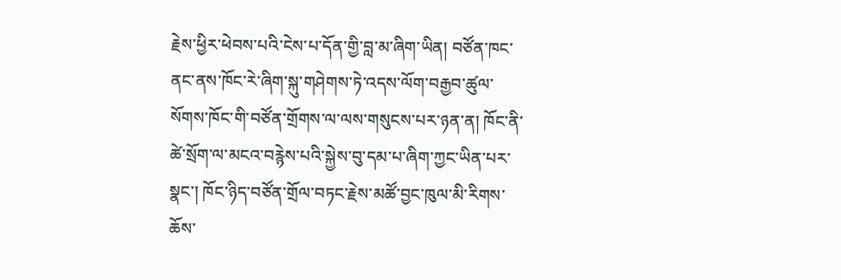རྗེས་ཕྱིར་ཕེབས་པའི་ངེས་པ་དོན་གྱི་བླ་མ་ཞིག་ཡིན། བཙོན་ཁང་ནང་ནས་ཁོང་རེ་ཞིག་སྐུ་གཤེགས་ཏེ་འདས་ལོག་བརྒྱབ་ཚུལ་སོགས་ཁོང་གི་བཙོན་གྲོགས་ལ་ལས་གསུངས་པར་ཉན་ན། ཁོང་ནི་ཚེ་སྲོག་ལ་མངའ་བརྙེས་པའི་སྐྱེས་བུ་དམ་པ་ཞིག་ཀྱང་ཡིན་པར་སྣང་། ཁོང་ཉིད་བཙོན་གྲོལ་བཏང་རྗེས་མཚོ་བྱང་ཁུལ་མི་རིགས་ཆོས་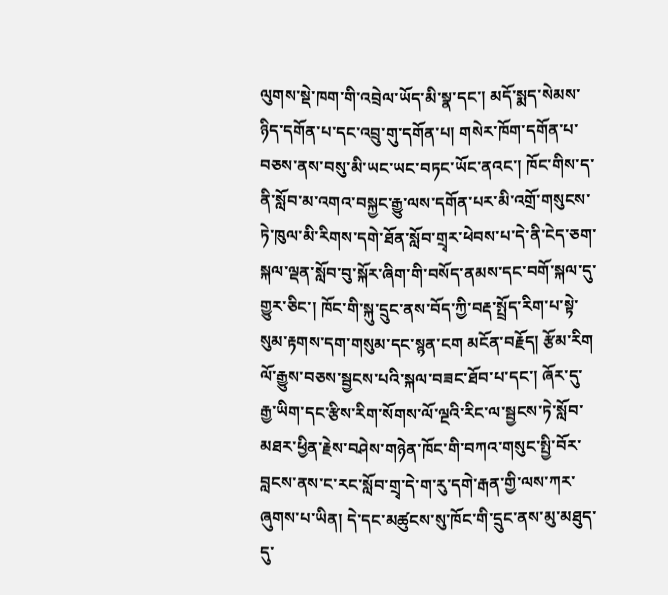ལུགས་སྡེ་ཁག་གི་འབྲེལ་ཡོད་མི་སྣ་དང་། མདོ་སྨད་སེམས་ཉིད་དགོན་པ་དང་འབྲུ་གུ་དགོན་པ། གསེར་ཁོག་དགོན་པ་བཅས་ནས་བསུ་མི་ཡང་ཡང་བཏང་ཡོང་ནའང་། ཁོང་གིས་ད་ནི་སློབ་མ་འགའ་བསྐྱང་རྒྱུ་ལས་དགོན་པར་མི་འགྲོ་གསུངས་ཏེ་ཁུལ་མི་རིགས་དགེ་ཐོན་སློབ་གྲྭར་ཕེབས་པ་དེ་ནི་ངེད་ཅག་སྐལ་ལྡན་སློབ་བུ་སྐོར་ཞིག་གི་བསོད་ནམས་དང་བགོ་སྐལ་དུ་གྱུར་ཅིང་། ཁོང་གི་སྐུ་དྲུང་ནས་བོད་ཀྱི་བརྡ་སྤྲོད་རིག་པ་སྟེ་སུམ་རྟགས་དག་གསུམ་དང་སྙན་ངག མངོན་བརྗོད། རྩོམ་རིག ལོ་རྒྱུས་བཅས་སྦྱངས་པའི་སྐལ་བཟང་ཐོབ་པ་དང་། ཞོར་དུ་རྒྱ་ཡིག་དང་རྩིས་རིག་སོགས་ལོ་ལྔའི་རིང་ལ་སྦྱངས་ཏེ་སློབ་མཐར་ཕྱིན་རྗེས་བཤེས་གཉེན་ཁོང་གི་བཀའ་གསུང་སྤྱི་བོར་བླངས་ནས་ང་རང་སློབ་གྲྭ་དེ་ག་རུ་དགེ་རྒན་གྱི་ལས་ཀར་ཞུགས་པ་ཡིན། དེ་དང་མཚུངས་སུ་ཁོང་གི་དྲུང་ནས་མུ་མཐུད་དུ་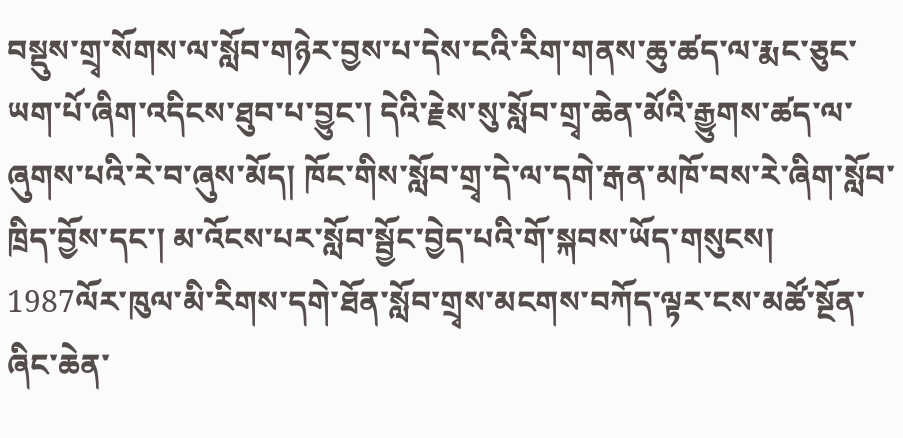བསྡུས་གྲྭ་སོགས་ལ་སློབ་གཉེར་བྱས་པ་དེས་ངའི་རིག་གནས་ཆུ་ཚད་ལ་རྨང་ཅུང་ཡག་པོ་ཞིག་འདིངས་ཐུབ་པ་བྱུང་། དེའི་རྗེས་སུ་སློབ་གྲྭ་ཆེན་མོའི་རྒྱུགས་ཚད་ལ་ཞུགས་པའི་རེ་བ་ཞུས་མོད། ཁོང་གིས་སློབ་གྲྭ་དེ་ལ་དགེ་རྒན་མཁོ་བས་རེ་ཞིག་སློབ་ཁྲིད་བྱོས་དང་། མ་འོངས་པར་སློབ་སྦྱོང་བྱེད་པའི་གོ་སྐབས་ཡོད་གསུངས། 1987ལོར་ཁུལ་མི་རིགས་དགེ་ཐོན་སློབ་གྲྭས་མངགས་བཀོད་ལྟར་ངས་མཚོ་སྔོན་ཞིང་ཆེན་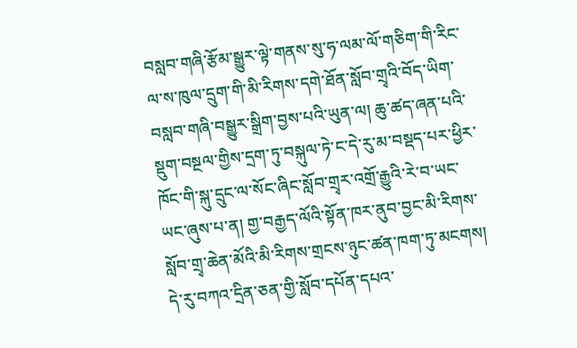བསླབ་གཞི་རྩོམ་སྒྱུར་ལྟེ་གནས་སུ་ཧ་ལམ་ལོ་གཅིག་གི་རིང་ལ་ས་ཁུལ་དྲུག་གི་མི་རིགས་དགེ་ཐོན་སློབ་གྲྭའི་བོད་ཡིག་བསླབ་གཞི་བསྒྱུར་སྒྲིག་བྱས་པའི་ཡུན་ལ། ཆུ་ཚད་ཞན་པའི་སྡུག་བསྔལ་གྱིས་དྲག་ཏུ་བསྐུལ་ཏེ་ང་དེ་རུ་མ་བསྡད་པར་ཕྱིར་ཁོང་གི་སྐུ་དྲུང་ལ་སོང་ཞིང་སློབ་གྲྭར་འགྲོ་རྒྱུའི་རེ་བ་ཡང་ཡང་ཞུས་པ་ན། གྱ་བརྒྱད་ལོའི་སྟོན་ཁར་ནུབ་བྱང་མི་རིགས་སློབ་གྲྭ་ཆེན་མོའི་མི་རིགས་གྲངས་ཉུང་ཚན་ཁག་ཏུ་མངགས། དེ་རུ་བཀའ་དྲིན་ཅན་གྱི་སློབ་དཔོན་དཔའ་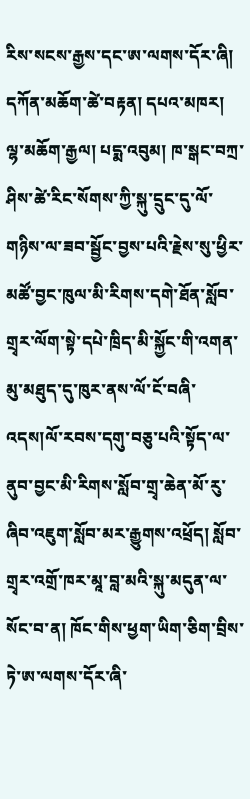རིས་སངས་རྒྱས་དང་ཨ་ལགས་དོར་ཞི། དཀོན་མཆོག་ཚེ་བརྟན། དཔའ་མཁར། ལྷ་མཆོག་རྒྱལ། པདྨ་འབུམ། ཁ་སྒང་བཀྲ་ཤིས་ཚེ་རིང་སོགས་ཀྱི་སྐུ་དྲུང་དུ་ལོ་གཉིས་ལ་ཟབ་སྦྱོང་བྱས་པའི་རྗེས་སུ་ཕྱིར་མཚོ་བྱང་ཁུལ་མི་རིགས་དགེ་ཐོན་སློབ་གྲྭར་ལོག་སྟེ་དཔེ་ཁྲིད་མི་སྐྱོང་གི་འགན་མུ་མཐུད་དུ་ཁུར་ནས་ལོ་ངོ་བཞི་འདས།ལོ་རབས་དགུ་བཅུ་པའི་སྟོད་ལ་ནུབ་བྱང་མི་རིགས་སློབ་གྲྭ་ཆེན་མོ་རུ་ཞིབ་འཇུག་སློབ་མར་རྒྱུགས་འཕྲོད། སློབ་གྲྭར་འགྲོ་ཁར་མཱ་བླ་མའི་སྐུ་མདུན་ལ་སོང་བ་ན། ཁོང་གིས་ཕྱག་ཡིག་ཅིག་བྲིས་ཏེ་ཨ་ལགས་དོར་ཞི་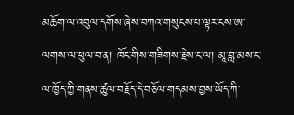མཆོག་ལ་འབུལ་དགོས་ཞེས་བཀའ་གསུངས་པ་ལྟར་ངས་ཨ་ལགས་ལ་ཕུལ་བ་ན། ཁོང་གིས་གཟིགས་རྗེས་ང་ལ། མཱ་བླ་མས་ང་ལ་ཁྱོད་ཀྱི་གནས་ཚུལ་བརྗོད་དེ་བཅོལ་གདམས་བྱས་ཡོད་ཀི་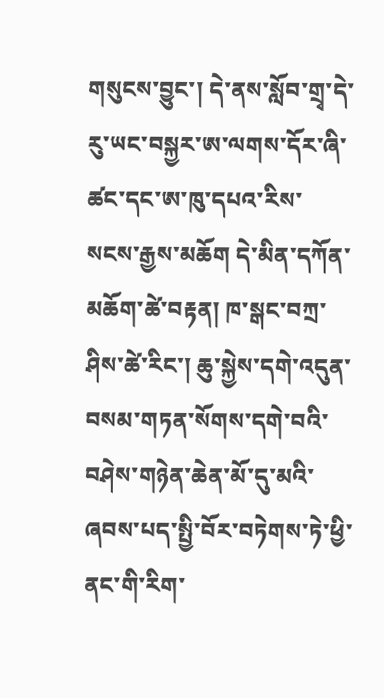གསུངས་བྱུང་། དེ་ནས་སློབ་གྲྭ་དེ་རུ་ཡང་བསྐྱར་ཨ་ལགས་དོར་ཞི་ཚང་དང་ཨ་ཁུ་དཔའ་རིས་སངས་རྒྱས་མཆོག དེ་མིན་དཀོན་མཆོག་ཚེ་བརྟན། ཁ་སྒང་བཀྲ་ཤིས་ཚེ་རིང་། ཆུ་སྐྱེས་དགེ་འདུན་བསམ་གཏན་སོགས་དགེ་བའི་བཤེས་གཉེན་ཆེན་མོ་དུ་མའི་ཞབས་པད་སྤྱི་བོར་བཏེགས་ཏེ་ཕྱི་ནང་གི་རིག་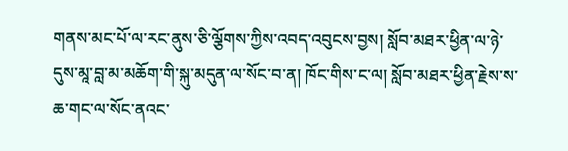གནས་མང་པོ་ལ་རང་ནུས་ཅི་ལྕོགས་ཀྱིས་འབད་འབུངས་བྱས། སློབ་མཐར་ཕྱིན་ལ་ཉེ་དུས་མཱ་བླ་མ་མཆོག་གི་སྐུ་མདུན་ལ་སོང་བ་ན། ཁོང་གིས་ང་ལ། སློབ་མཐར་ཕྱིན་རྗེས་ས་ཆ་གང་ལ་སོང་ནའང་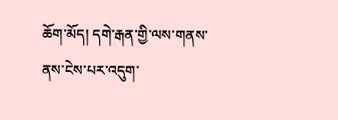ཆོག་མོད། དགེ་རྒན་གྱི་ལས་གནས་ནས་ངེས་པར་འདུག་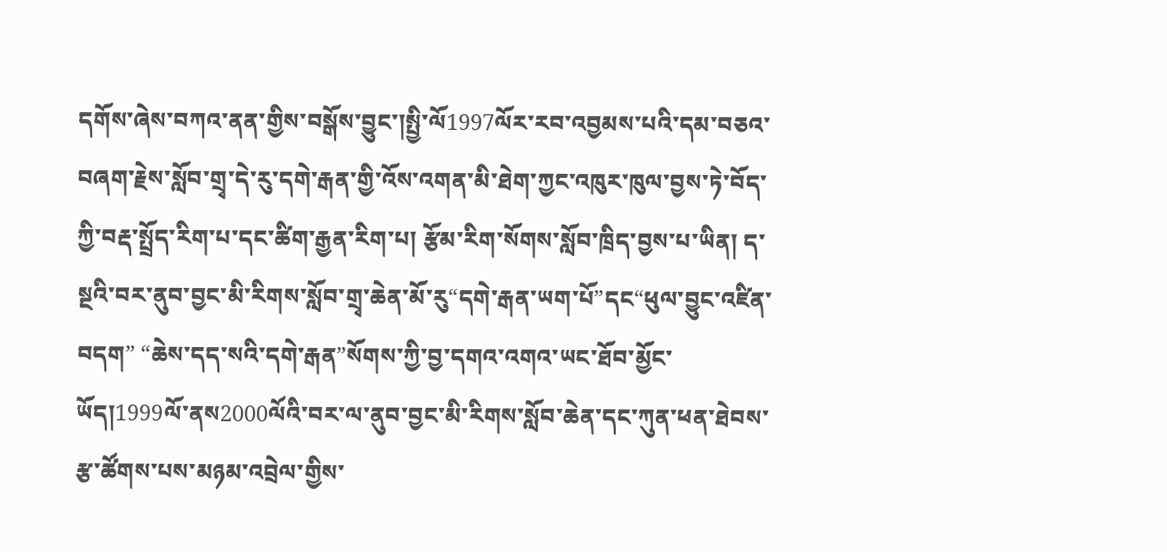དགོས་ཞེས་བཀའ་ནན་གྱིས་བསྒོས་བྱུང་།སྤྱི་ལོ1997ལོར་རབ་འབྱམས་པའི་དམ་བཅའ་བཞག་རྗེས་སློབ་གྲྭ་དེ་རུ་དགེ་རྒན་གྱི་འོས་འགན་མི་ཐེག་ཀྱང་འཁུར་ཁུལ་བྱས་ཏེ་བོད་ཀྱི་བརྡ་སྤྲོད་རིག་པ་དང་ཚིག་རྒྱན་རིག་པ། རྩོམ་རིག་སོགས་སློབ་ཁྲིད་བྱས་པ་ཡིན། ད་སྔའི་བར་ནུབ་བྱང་མི་རིགས་སློབ་གྲྭ་ཆེན་མོ་རུ“དགེ་རྒན་ཡག་པོ”དང“ཕུལ་བྱུང་འཛིན་བདག” “ཆེས་དད་སའི་དགེ་རྒན”སོགས་ཀྱི་བྱ་དགའ་འགའ་ཡང་ཐོབ་མྱོང་ཡོད།1999ལོ་ནས2000ལོའི་བར་ལ་ནུབ་བྱང་མི་རིགས་སློབ་ཆེན་དང་ཀུན་ཕན་ཐེབས་རྩ་ཚོགས་པས་མཉམ་འབྲེལ་གྱིས་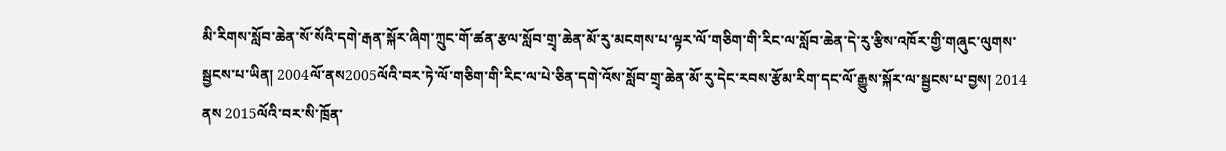མི་རིགས་སློབ་ཆེན་སོ་སོའི་དགེ་རྒན་སྐོར་ཞིག་ཀྲུང་གོ་ཚན་རྩལ་སློབ་གྲྭ་ཆེན་མོ་རུ་མངགས་པ་ལྟར་ལོ་གཅིག་གི་རིང་ལ་སློབ་ཆེན་དེ་རུ་རྩིས་འཁོར་གྱི་གཞུང་ལུགས་སྦྱངས་པ་ཡིན། 2004ལོ་ནས2005ལོའི་བར་ཏེ་ལོ་གཅིག་གི་རིང་ལ་པེ་ཅིན་དགེ་འོས་སློབ་གྲྭ་ཆེན་མོ་རུ་དེང་རབས་རྩོམ་རིག་དང་ལོ་རྒྱུས་སྐོར་ལ་སྦྱངས་པ་བྱས། 2014 ནས 2015ལོའི་བར་སི་ཁྲོན་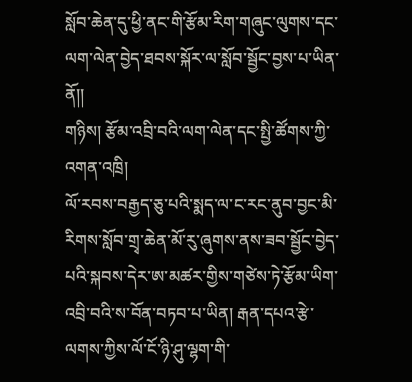སློབ་ཆེན་དུ་ཕྱི་ནང་གི་རྩོམ་རིག་གཞུང་ལུགས་དང་ལག་ལེན་བྱེད་ཐབས་སྐོར་ལ་སློབ་སྦྱོང་བྱས་པ་ཡིན་ནོ།།
གཉིས། རྩོམ་འབྲི་བའི་ལག་ལེན་དང་སྤྱི་ཚོགས་ཀྱི་འགན་འཁྲི།
ལོ་རབས་བརྒྱད་ཅུ་པའི་སྨད་ལ་ང་རང་ནུབ་བྱང་མི་རིགས་སློབ་གྲྭ་ཆེན་མོ་རུ་ཞུགས་ནས་ཟབ་སྦྱོང་བྱེད་པའི་སྐབས་དེར་ཨ་མཚར་གྱིས་གཙེས་ཏེ་རྩོམ་ཡིག་འབྲི་བའི་ས་བོན་བཏབ་པ་ཡིན། རྒན་དཔའ་རྩེ་ལགས་ཀྱིས་ལོ་ངོ་ཉི་ཤུ་ལྷག་གི་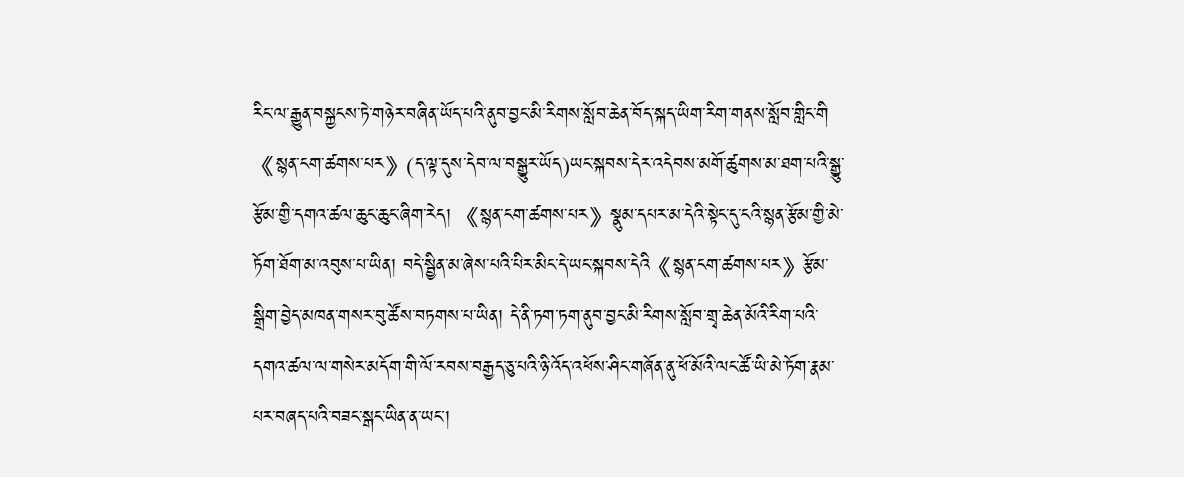རིང་ལ་རྒྱུན་བསྐྱངས་ཏེ་གཉེར་བཞིན་ཡོད་པའི་ནུབ་བྱང་མི་རིགས་སློབ་ཆེན་བོད་སྐད་ཡིག་རིག་གནས་སློབ་གླིང་གི《སྙན་ངག་ཚགས་པར》(ད་ལྟ་དུས་དེབ་ལ་བསྒྱུར་ཡོད)ཡང་སྐབས་དེར་འདེབས་མགོ་ཚུགས་མ་ཐག་པའི་སྒྱུ་རྩོམ་གྱི་དགའ་ཚལ་ཆུང་ཆུང་ཞིག་རེད། 《སྙན་ངག་ཚགས་པར》སྣུམ་དཔར་མ་དེའི་སྟེང་དུ་ངའི་སྙན་རྩོམ་གྱི་མེ་ཏོག་ཐོག་མ་འབུས་པ་ཡིན། བདེ་སྦྱིན་མ་ཞེས་པའི་པིར་མིང་དེ་ཡང་སྐབས་དེའི《སྙན་ངག་ཚགས་པར》རྩོམ་སྒྲིག་བྱེད་མཁན་གསར་བུ་ཚོས་བཏགས་པ་ཡིན། དེ་ནི་ཏག་ཏག་ནུབ་བྱང་མི་རིགས་སློབ་གྲྭ་ཆེན་མོའི་རིག་པའི་དགའ་ཚལ་ལ་གསེར་མདོག་གི་ལོ་རབས་བརྒྱད་ཅུ་པའི་ཉི་འོད་འཕོས་ཤིང་གཞོན་ནུ་ཕོ་མོའི་ལང་ཚོ་ཡི་མེ་ཏོག་རྣམ་པར་བཞད་པའི་བཟང་སྒང་ཡིན་ན་ཡང་།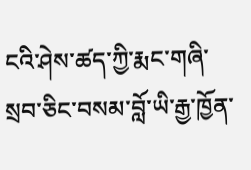ངའི་ཤེས་ཚད་ཀྱི་རྨང་གཞི་སྲབ་ཅིང་བསམ་བློ་ཡི་རྒྱ་ཁྱོན་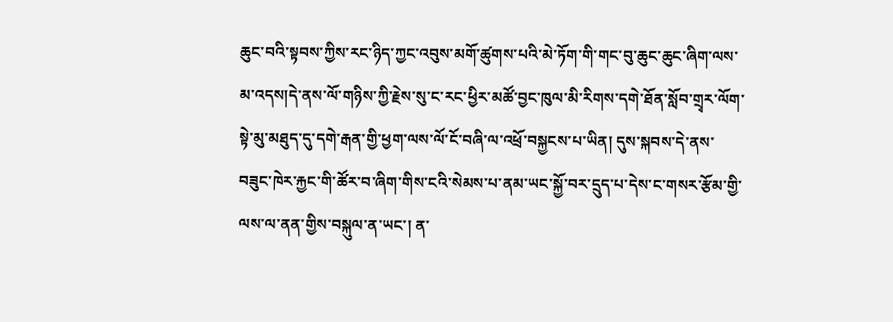ཆུང་བའི་སྟབས་ཀྱིས་རང་ཉིད་ཀྱང་འབུས་མགོ་ཚུགས་པའི་མེ་ཏོག་གི་གང་བུ་ཆུང་ཆུང་ཞིག་ལས་མ་འདས།དེ་ནས་ལོ་གཉིས་ཀྱི་རྗེས་སུ་ང་རང་ཕྱིར་མཚོ་བྱང་ཁུལ་མི་རིགས་དགེ་ཐོན་སློབ་གྲྭར་ལོག་སྟེ་མུ་མཐུད་དུ་དགེ་རྒན་གྱི་ཕྱག་ལས་ལོ་ངོ་བཞི་ལ་འཕྲོ་བསྐྱངས་པ་ཡིན། དུས་སྐབས་དེ་ནས་བཟུང་ཁེར་རྐྱང་གི་ཚོར་བ་ཞིག་གིས་ངའི་སེམས་པ་ནམ་ཡང་སྐྱོ་བར་དྲུད་པ་དེས་ང་གསར་རྩོམ་གྱི་ལས་ལ་ནན་གྱིས་བསྐུལ་ན་ཡང་། ན་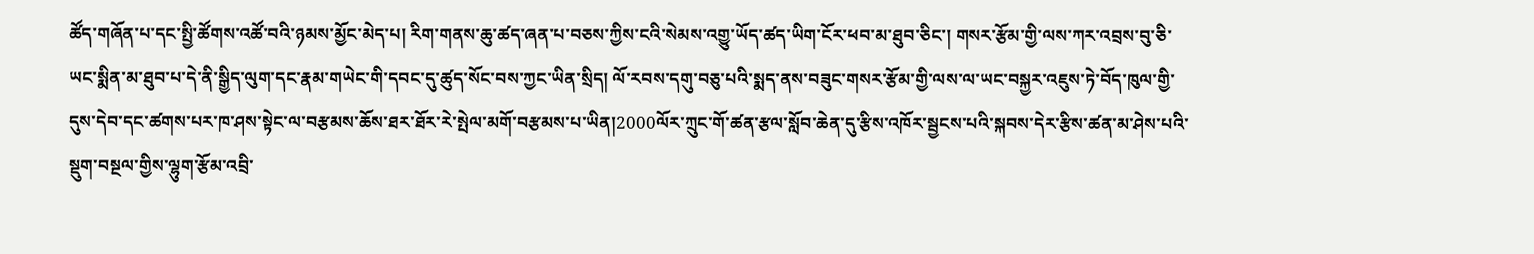ཚོད་གཞོན་པ་དང་སྤྱི་ཚོགས་འཚོ་བའི་ཉམས་མྱོང་མེད་པ། རིག་གནས་ཆུ་ཚད་ཞན་པ་བཅས་ཀྱིས་ངའི་སེམས་འགྱུ་ཡོད་ཚད་ཡིག་ངོར་ཕབ་མ་ཐུབ་ཅིང་། གསར་རྩོམ་གྱི་ལས་ཀར་འབྲས་བུ་ཅི་ཡང་སྨིན་མ་ཐུབ་པ་དེ་ནི་སྒྱིད་ལུག་དང་རྣམ་གཡེང་གི་དབང་དུ་ཚུད་སོང་བས་ཀྱང་ཡིན་སྲིད། ལོ་རབས་དགུ་བཅུ་པའི་སྨད་ནས་བཟུང་གསར་རྩོམ་གྱི་ལས་ལ་ཡང་བསྐྱར་འཇུས་ཏེ་བོད་ཁུལ་གྱི་དུས་དེབ་དང་ཚགས་པར་ཁ་ཤས་སྟེང་ལ་བརྩམས་ཆོས་ཐར་ཐོར་རེ་སྤེལ་མགོ་བརྩམས་པ་ཡིན།2000ལོར་ཀྲུང་གོ་ཚན་རྩལ་སློབ་ཆེན་དུ་རྩིས་འཁོར་སྦྱངས་པའི་སྐབས་དེར་རྩིས་ཚན་མ་ཤེས་པའི་སྡུག་བསྔལ་གྱིས་ལྷུག་རྩོམ་འབྲི་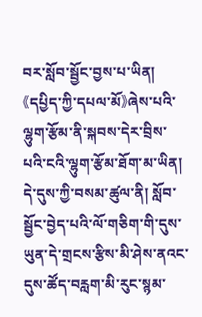བར་སློབ་སྦྱོང་བྱས་པ་ཡིན། 《དཔྱིད་ཀྱི་དཔལ་མོ》ཞེས་པའི་ལྷུག་རྩོམ་ནི་སྐབས་དེར་བྲིས་པའི་ངའི་ལྷུག་རྩོམ་ཐོག་མ་ཡིན། དེ་དུས་ཀྱི་བསམ་ཚུལ་ནི། སློབ་སྦྱོང་བྱེད་པའི་ལོ་གཅིག་གི་དུས་ཡུན་དེ་གྲངས་རྩིས་མི་ཤེས་ནའང་དུས་ཚོད་བརླག་མི་རུང་སྙམ་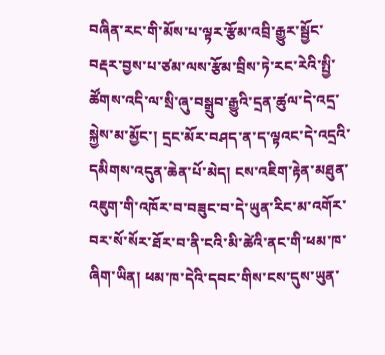བཞིན་རང་གི་མོས་པ་ལྟར་རྩོམ་འབྲི་རྒྱུར་སྦྱོང་བརྡར་བྱས་པ་ཙམ་ལས་རྩོམ་བྲིས་ཏེ་རང་རེའི་སྤྱི་ཚོགས་འདི་ལ་སྲི་ཞུ་བསྒྲུབ་རྒྱུའི་དྲན་ཚུལ་དེ་འདྲ་སྐྱེས་མ་མྱོང་། དྲང་མོར་བཤད་ན་ད་ལྟའང་དེ་འདྲའི་དམིགས་འདུན་ཆེན་པོ་མེད། ངས་འཇིག་རྟེན་མཐུན་འཇུག་གི་འཁོར་བ་བཟུང་བ་དེ་ཡུན་རིང་མ་འགོར་བར་སོ་སོར་ཐོར་བ་ནི་ངའི་མི་ཚེའི་ནང་གི་ཕམ་ཁ་ཞིག་ཡིན། ཕམ་ཁ་དེའི་དབང་གིས་ངས་དུས་ཡུན་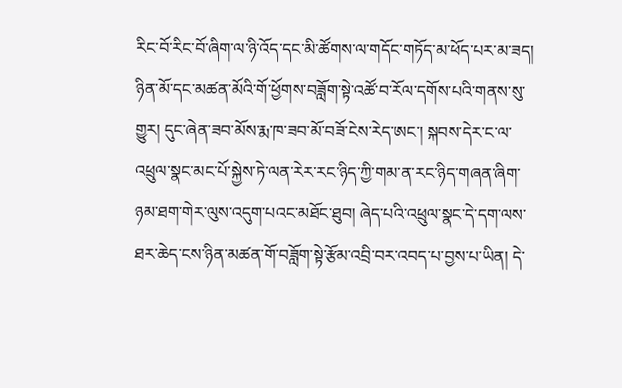རིང་བོ་རིང་བོ་ཞིག་ལ་ཉི་འོད་དང་མི་ཚོགས་ལ་གདོང་གཏོད་མ་ཕོད་པར་མ་ཟད། ཉིན་མོ་དང་མཚན་མོའི་གོ་ཕྱོགས་བཟློག་སྟེ་འཚོ་བ་རོལ་དགོས་པའི་གནས་སུ་གྱུར། དུང་ཞེན་ཟབ་མོས་རྨ་ཁ་ཟབ་མོ་བཟོ་ངེས་རེད་ཨང་། སྐབས་དེར་ང་ལ་འཕྲུལ་སྣང་མང་པོ་སྐྱེས་ཏེ་ལན་རེར་རང་ཉིད་ཀྱི་གམ་ན་རང་ཉིད་གཞན་ཞིག་ཉམ་ཐག་གེར་ལུས་འདུག་པའང་མཐོང་ཐུབ། ཞེད་པའི་འཕྲུལ་སྣང་དེ་དག་ལས་ཐར་ཆེད་ངས་ཉིན་མཚན་གོ་བཟློག་སྟེ་རྩོམ་འབྲི་བར་འབད་པ་བྱས་པ་ཡིན། དེ་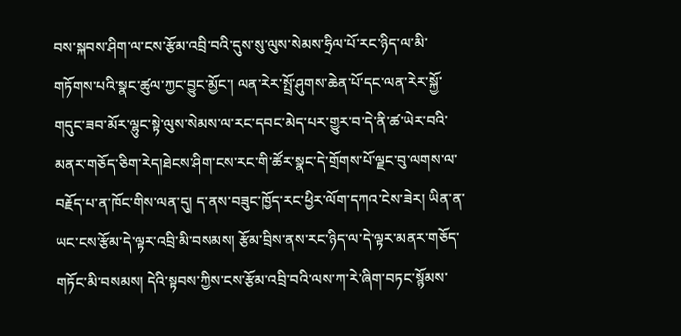བས་སྐབས་ཤིག་ལ་ངས་རྩོམ་འབྲི་བའི་དུས་སུ་ལུས་སེམས་ཧྲིལ་པོ་རང་ཉིད་ལ་མི་གཏོགས་པའི་སྣང་ཚུལ་ཀྱང་བྱུང་མྱོང་། ལན་རེར་སྤྲོ་ཤུགས་ཆེན་པོ་དང་ལན་རེར་སྐྱོ་གདུང་ཟབ་མོར་ལྷུང་སྟེ་ལུས་སེམས་ལ་རང་དབང་མེད་པར་གྱུར་བ་དེ་ནི་ཚ་ཡེར་བའི་མནར་གཅོད་ཅིག་རེད།ཐེངས་ཤིག་ངས་རང་གི་ཚོར་སྣང་དེ་གྲོགས་པོ་ལྗང་བུ་ལགས་ལ་བརྗོད་པ་ན་ཁོང་གིས་ལན་དུ། ད་ནས་བཟུང་ཁྱོད་རང་ཕྱིར་ལོག་དཀའ་ངེས་ཟེར། ཡིན་ན་ཡང་ངས་རྩོམ་དེ་ལྟར་འབྲི་མི་བསམས། རྩོམ་བྲིས་ནས་རང་ཉིད་ལ་དེ་ལྟར་མནར་གཅོད་གཏོང་མི་བསམས། དེའི་སྟབས་ཀྱིས་ངས་རྩོམ་འབྲི་བའི་ལས་ཀ་རེ་ཞིག་བཏང་སྙོམས་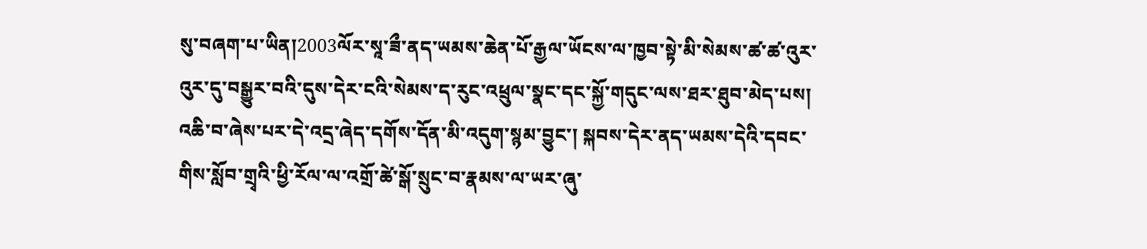སུ་བཞག་པ་ཡིན།2003ལོར་སཱ་ཟྀ་ནད་ཡམས་ཆེན་པོ་རྒྱལ་ཡོངས་ལ་ཁྱབ་སྟེ་མི་སེམས་ཚ་ཚ་འུར་འུར་དུ་བསྒྱུར་བའི་དུས་དེར་ངའི་སེམས་ད་རུང་འཕྲུལ་སྣང་དང་སྐྱོ་གདུང་ལས་ཐར་ཐུབ་མེད་པས། འཆི་བ་ཞེས་པར་དེ་འདྲ་ཞེད་དགོས་དོན་མི་འདུག་སྙམ་བྱུང་། སྐབས་དེར་ནད་ཡམས་དེའི་དབང་གིས་སློབ་གྲྭའི་ཕྱི་རོལ་ལ་འགྲོ་ཚེ་སྒོ་སྲུང་བ་རྣམས་ལ་ཡར་ཞུ་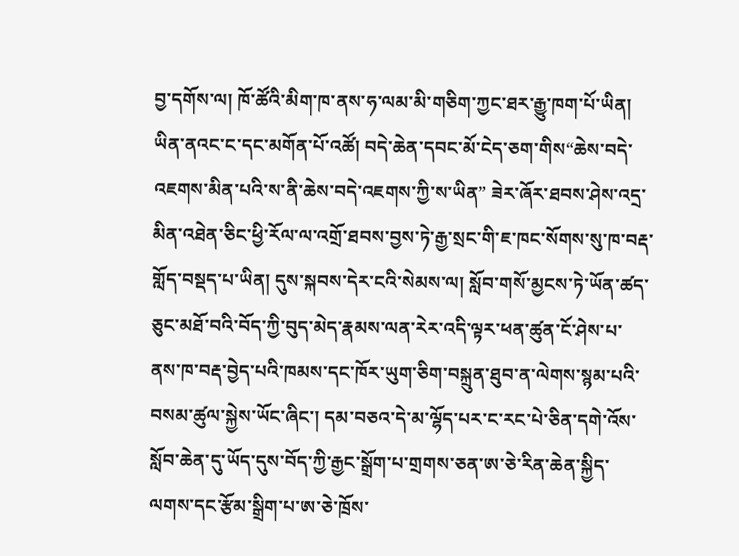བྱ་དགོས་ལ། ཁོ་ཚོའི་མིག་ཁ་ནས་ཧ་ལམ་མི་གཅིག་ཀྱང་ཐར་རྒྱུ་ཁག་པོ་ཡིན། ཡིན་ནའང་ང་དང་མགོན་པོ་འཚོ། བདེ་ཆེན་དབང་མོ་ངེད་ཅག་གིས“ཆེས་བདེ་འཇགས་མིན་པའི་ས་ནི་ཆེས་བདེ་འཇགས་ཀྱི་ས་ཡིན” ཟེར་ཞོར་ཐབས་ཤེས་འདྲ་མིན་འཐེན་ཅིང་ཕྱི་རོལ་ལ་འགྲོ་ཐབས་བྱས་ཏེ་རྒྱ་སྲང་གི་ཇ་ཁང་སོགས་སུ་ཁ་བརྡ་གློད་བསྡད་པ་ཡིན། དུས་སྐབས་དེར་ངའི་སེམས་ལ། སློབ་གསོ་མྱངས་ཏེ་ཡོན་ཚད་ཅུང་མཐོ་བའི་བོད་ཀྱི་བུད་མེད་རྣམས་ལན་རེར་འདི་ལྟར་ཕན་ཚུན་ངོ་ཤེས་པ་ནས་ཁ་བརྡ་བྱེད་པའི་ཁམས་དང་ཁོར་ཡུག་ཅིག་བསྐྲུན་ཐུབ་ན་ལེགས་སྙམ་པའི་བསམ་ཚུལ་སྐྱེས་ཡོང་ཞིང་། དམ་བཅའ་དེ་མ་ལྷོད་པར་ང་རང་པེ་ཅིན་དགེ་འོས་སློབ་ཆེན་དུ་ཡོད་དུས་བོད་ཀྱི་རྒྱང་སྒྲོག་པ་གྲགས་ཅན་ཨ་ཅེ་རིན་ཆེན་སྐྱིད་ལགས་དང་རྩོམ་སྒྲིག་པ་ཨ་ཅེ་ཁྲོས་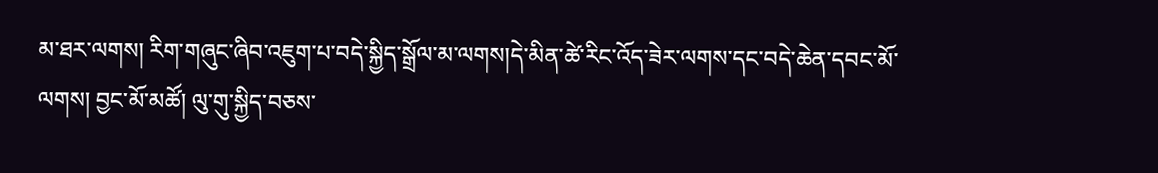མ་ཐར་ལགས། རིག་གཞུང་ཞིབ་འཇུག་པ་བདེ་སྐྱིད་སྒྲོལ་མ་ལགས།དེ་མིན་ཚེ་རིང་འོད་ཟེར་ལགས་དང་བདེ་ཆེན་དབང་མོ་ལགས། བྱང་མོ་མཚོ། ལུ་གུ་སྐྱིད་བཅས་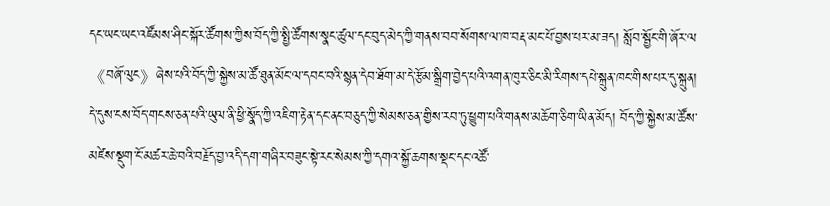དང་ཡང་ཡང་འཛོམས་ཤིང་སྐོར་ཚོགས་ཀྱིས་བོད་ཀྱི་སྤྱི་ཚོགས་སྣང་ཚུལ་དང་བུད་མེད་ཀྱི་གནས་བབ་སོགས་ལ་ཁ་བརྡ་མང་པོ་བྱས་པར་མ་ཟད། སློབ་སྦྱོང་གི་ཞོར་ལ《བཞོ་ལུང》ཞེས་པའི་བོད་ཀྱི་སྐྱེས་མ་ཚོ་ཐུན་མོང་ལ་དབང་བའི་སྙན་དེབ་ཐོག་མ་དེ་རྩོམ་སྒྲིག་བྱེད་པའི་འགན་ཁུར་ཅིང་མི་རིགས་དཔེ་སྐྲུན་ཁང་གིས་པར་དུ་སྐྲུན། དེ་དུས་ངས་བོད་གངས་ཅན་པའི་ཡུལ་ནི་ཕྱི་སྣོད་ཀྱི་འཇིག་རྟེན་དང་ནང་བཅུད་ཀྱི་སེམས་ཅན་གྱིས་རབ་ཏུ་ཕྱུག་པའི་གནས་མཆོག་ཅིག་ཡིན་མོད། བོད་ཀྱི་སྐྱེས་མ་ཚོས་མཛེས་སྡུག་ངོ་མཚར་ཆེ་བའི་བརྗོད་བྱ་འདི་དག་གཞིར་བཟུང་སྟེ་རང་སེམས་ཀྱི་དགའ་སྐྱོ་ཆགས་སྡང་དང་འཚོ་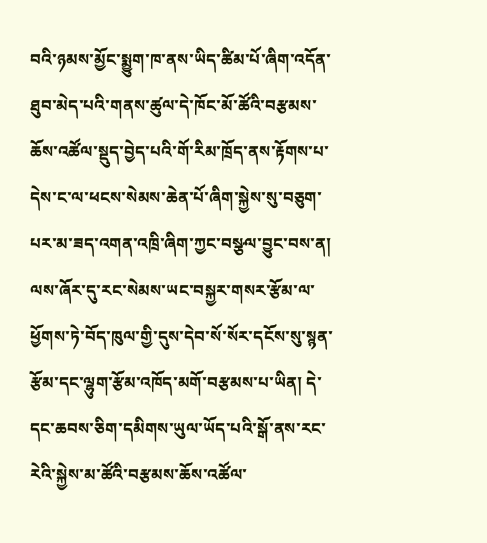བའི་ཉམས་མྱོང་སྨྱུག་ཁ་ནས་ཡིད་ཚིམ་པོ་ཞིག་འདོན་ཐུབ་མེད་པའི་གནས་ཚུལ་དེ་ཁོང་མོ་ཚོའི་བརྩམས་ཆོས་འཚོལ་སྡུད་བྱེད་པའི་གོ་རིམ་ཁྲོད་ནས་རྟོགས་པ་དེས་ང་ལ་ཕངས་སེམས་ཆེན་པོ་ཞིག་སྐྱེས་སུ་བཅུག་པར་མ་ཟད་འགན་འཁྲི་ཞིག་ཀྱང་བསྩལ་བྱུང་བས་ན། ལས་ཞོར་དུ་རང་སེམས་ཡང་བསྐྱར་གསར་རྩོམ་ལ་ཕྱོགས་ཏེ་བོད་ཁུལ་གྱི་དུས་དེབ་སོ་སོར་དངོས་སུ་སྙན་རྩོམ་དང་ལྷུག་རྩོམ་འཁོད་མགོ་བརྩམས་པ་ཡིན། དེ་དང་ཆབས་ཅིག་དམིགས་ཡུལ་ཡོད་པའི་སྒོ་ནས་རང་རེའི་སྐྱེས་མ་ཚོའི་བརྩམས་ཆོས་འཚོལ་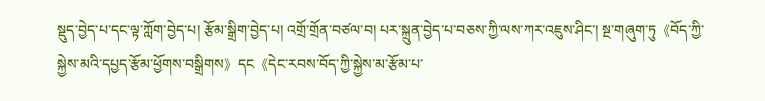སྡུད་བྱེད་པ་དང་ལྟ་ཀློག་བྱེད་པ། རྩོམ་སྒྲིག་བྱེད་པ། འགྲོ་གྲོན་བཙལ་བ། པར་སྐྲུན་བྱེད་པ་བཅས་ཀྱི་ལས་ཀར་འཇུས་ཤིང་། སྔ་གཞུག་ཏུ《བོད་ཀྱི་སྐྱེས་མའི་དཔྱད་རྩོམ་ཕྱོགས་བསྒྲིགས》དང《དེང་རབས་བོད་ཀྱི་སྐྱེས་མ་རྩོམ་པ་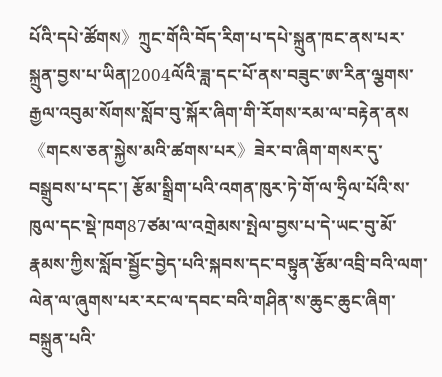པོའི་དཔེ་ཚོགས》ཀྲུང་གོའི་བོད་རིག་པ་དཔེ་སྐྲུན་ཁང་ནས་པར་སྐྲུན་བྱས་པ་ཡིན།2004ལོའི་ཟླ་དང་པོ་ནས་བཟུང་ཨ་རིན་ལྕགས་རྒྱལ་འབུམ་སོགས་སློབ་བུ་སྐོར་ཞིག་གི་རོགས་རམ་ལ་བརྟེན་ནས《གངས་ཅན་སྐྱེས་མའི་ཚགས་པར》ཟེར་བ་ཞིག་གསར་དུ་བསྒྲུབས་པ་དང་། རྩོམ་སྒྲིག་པའི་འགན་ཁུར་ཏེ་གོ་ལ་ཧྲིལ་པོའི་ས་ཁུལ་དང་སྡེ་ཁག87ཙམ་ལ་འགྲེམས་སྤེལ་བྱས་པ་དེ་ཡང་བུ་མོ་རྣམས་ཀྱིས་སློབ་སྦྱོང་བྱེད་པའི་སྐབས་དང་བསྟུན་རྩོམ་འབྲི་བའི་ལག་ལེན་ལ་ཞུགས་པར་རང་ལ་དབང་བའི་གཤིན་ས་ཆུང་ཆུང་ཞིག་བསྐྲུན་པའི་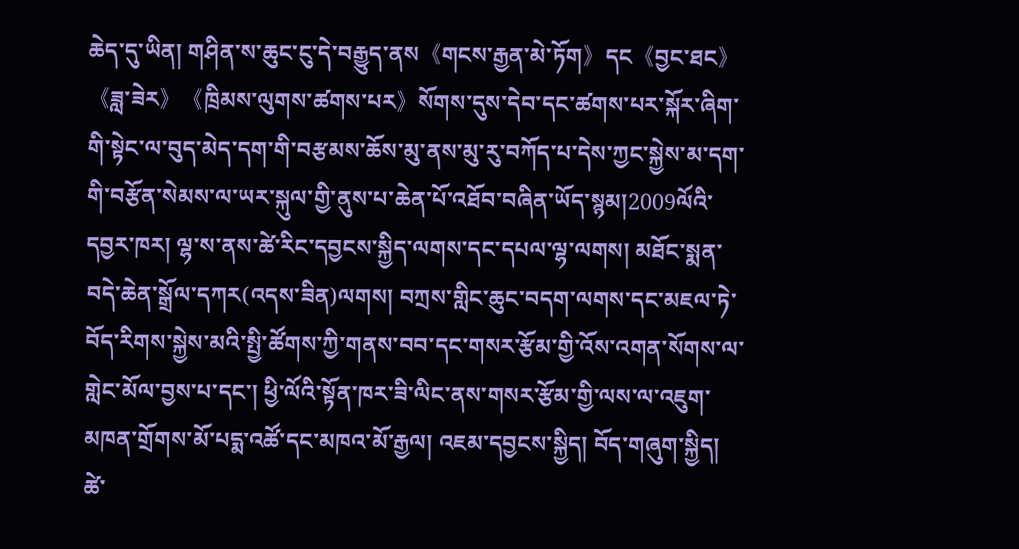ཆེད་དུ་ཡིན། གཤིན་ས་ཆུང་ངུ་དེ་བརྒྱུད་ནས《གངས་རྒྱན་མེ་ཏོག》དང《བྱང་ཐང》《ཟླ་ཟེར》《ཁྲིམས་ལུགས་ཚགས་པར》སོགས་དུས་དེབ་དང་ཚགས་པར་སྐོར་ཞིག་གི་སྟེང་ལ་བུད་མེད་དག་གི་བརྩམས་ཆོས་མུ་ནས་མུ་རུ་བཀོད་པ་དེས་ཀྱང་སྐྱེས་མ་དག་གི་བརྩོན་སེམས་ལ་ཡར་སྐུལ་གྱི་ནུས་པ་ཆེན་པོ་འཐོབ་བཞིན་ཡོད་སྙམ།2009ལོའི་དབྱར་ཁར། ལྷ་ས་ནས་ཚེ་རིང་དབྱངས་སྐྱིད་ལགས་དང་དཔལ་ལྷ་ལགས། མཐོང་སྨན་བདེ་ཆེན་སྒྲོལ་དཀར(འདས་ཟིན)ལགས། བཀྲས་གླིང་ཆུང་བདག་ལགས་དང་མཇལ་ཏེ་བོད་རིགས་སྐྱེས་མའི་སྤྱི་ཚོགས་ཀྱི་གནས་བབ་དང་གསར་རྩོམ་གྱི་འོས་འགན་སོགས་ལ་གླེང་མོལ་བྱས་པ་དང་། ཕྱི་ལོའི་སྟོན་ཁར་ཟི་ལིང་ནས་གསར་རྩོམ་གྱི་ལས་ལ་འཇུག་མཁན་གྲོགས་མོ་པདྨ་འཚོ་དང་མཁའ་མོ་རྒྱལ། འཇམ་དབྱངས་སྐྱིད། བོད་གཞུག་སྐྱིད། ཚེ་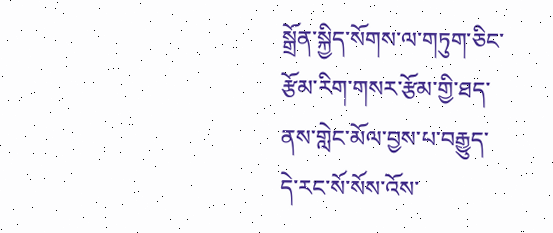སྒྲོན་སྐྱིད་སོགས་ལ་གཏུག་ཅིང་རྩོམ་རིག་གསར་རྩོམ་གྱི་ཐད་ནས་གླེང་མོལ་བྱས་པ་བརྒྱུད་དེ་རང་སོ་སོས་འོས་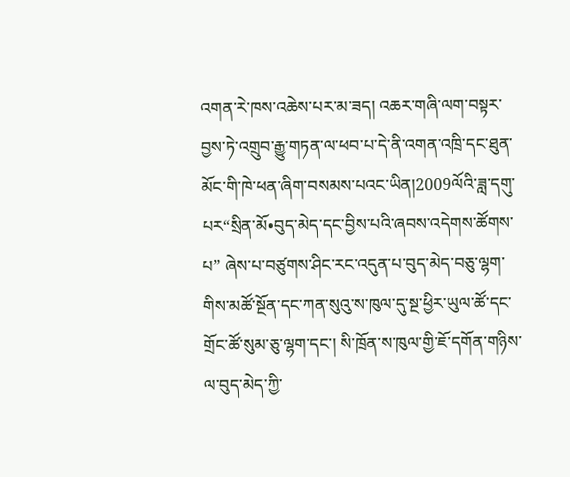འགན་རེ་ཁས་འཆེས་པར་མ་ཟད། འཆར་གཞི་ལག་བསྟར་བྱས་ཏེ་འགྲུབ་རྒྱུ་གཏན་ལ་ཕབ་པ་དེ་ནི་འགན་འཁྲི་དང་ཐུན་མོང་གི་ཁེ་ཕན་ཞིག་བསམས་པའང་ཡིན།2009ལོའི་ཟླ་དགུ་པར“སྲིན་མོ•བུད་མེད་དང་བྱིས་པའི་ཞབས་འདེགས་ཚོགས་པ” ཞེས་པ་བཙུགས་ཤིང་རང་འདུན་པ་བུད་མེད་བཅུ་ལྷག་གིས་མཚོ་སྔོན་དང་ཀན་སུའུ་ས་ཁུལ་དུ་སྔ་ཕྱིར་ཡུལ་ཚོ་དང་གྲོང་ཚོ་སུམ་ཅུ་ལྷག་དང་། སི་ཁྲོན་ས་ཁུལ་གྱི་ཇོ་དགོན་གཉིས་ལ་བུད་མེད་ཀྱི་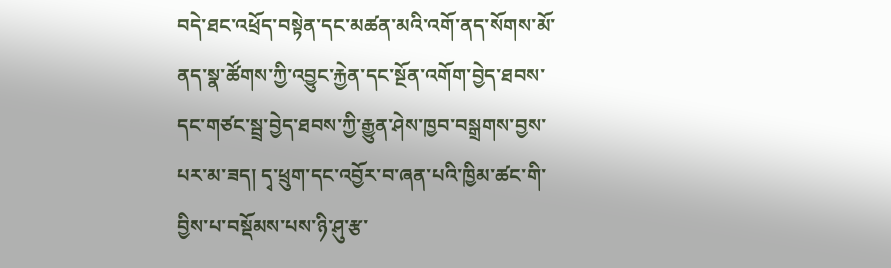བདེ་ཐང་འཕྲོད་བསྟེན་དང་མཚན་མའི་འགོ་ནད་སོགས་མོ་ནད་སྣ་ཚོགས་ཀྱི་འབྱུང་རྐྱེན་དང་སྔོན་འགོག་བྱེད་ཐབས་དང་གཙང་སྦྲ་བྱེད་ཐབས་ཀྱི་རྒྱུན་ཤེས་ཁྱབ་བསྒྲགས་བྱས་པར་མ་ཟད། དྭ་ཕྲུག་དང་འབྱོར་བ་ཞན་པའི་ཁྱིམ་ཚང་གི་བྱིས་པ་བསྡོམས་པས་ཉི་ཤུ་རྩ་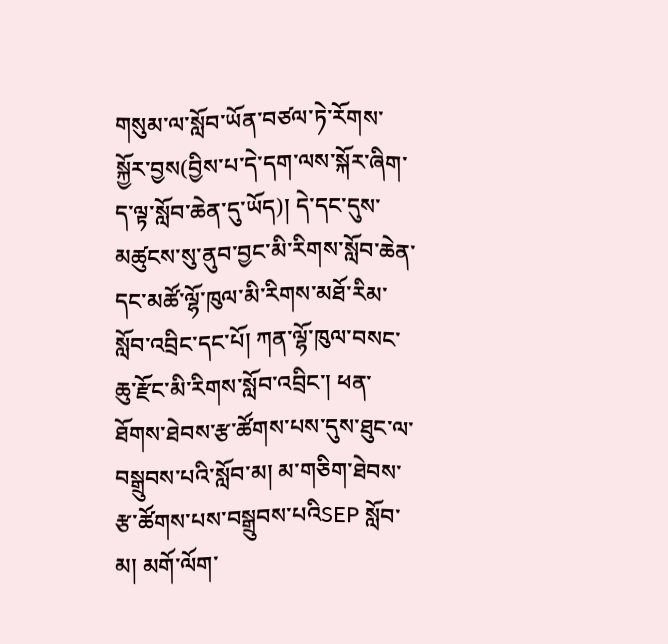གསུམ་ལ་སློབ་ཡོན་བཙལ་ཏེ་རོགས་སྐྱོར་བྱས(བྱིས་པ་དེ་དག་ལས་སྐོར་ཞིག་ད་ལྟ་སློབ་ཆེན་དུ་ཡོད)། དེ་དང་དུས་མཚུངས་སུ་ནུབ་བྱང་མི་རིགས་སློབ་ཆེན་དང་མཚོ་ལྷོ་ཁུལ་མི་རིགས་མཐོ་རིམ་སློབ་འབྲིང་དང་པོ། ཀན་ལྷོ་ཁུལ་བསང་ཆུ་རྫོང་མི་རིགས་སློབ་འབྲིང་། ཕན་ཐོགས་ཐེབས་རྩ་ཚོགས་པས་དུས་ཐུང་ལ་བསྒྲུབས་པའི་སློབ་མ། མ་གཅིག་ཐེབས་རྩ་ཚོགས་པས་བསྒྲུབས་པའིSEP སློབ་མ། མགོ་ལོག་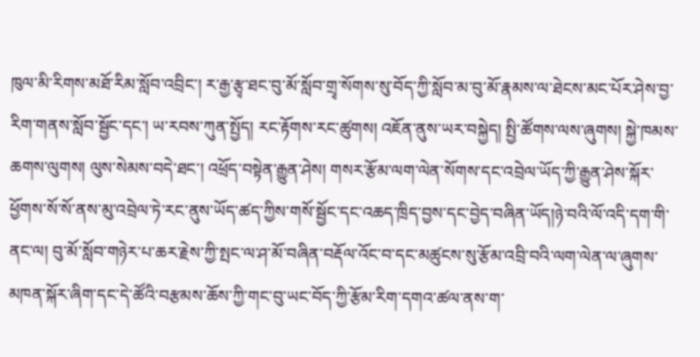ཁུལ་མི་རིགས་མཐོ་རིམ་སློབ་འབྲིང་། ར་རྒྱ་རྩྭ་ཐང་བུ་མོ་སློབ་གྲྭ་སོགས་སུ་བོད་ཀྱི་སློབ་མ་བུ་མོ་རྣམས་ལ་ཐེངས་མང་པོར་ཤེས་བྱ་རིག་གནས་སློབ་སྦྱོང་དང་། ཡ་རབས་ཀུན་སྤྱོད། རང་རྟོགས་རང་ཚུགས། འཇོན་ནུས་ཡར་བསྐྱེད། སྤྱི་ཚོགས་ལས་ཞུགས། སྐྱེ་ཁམས་ཆགས་ལུགས། ལུས་སེམས་བདེ་ཐང་། འཕྲོད་བསྟེན་རྒྱུན་ཤེས། གསར་རྩོམ་ལག་ལེན་སོགས་དང་འབྲེལ་ཡོད་ཀྱི་རྒྱུན་ཤེས་སྐོར་ཕྱོགས་སོ་སོ་ནས་མུ་འབྲེལ་ཏེ་རང་ནུས་ཡོད་ཚད་ཀྱིས་གསོ་སྦྱོང་དང་འཆད་ཁྲིད་བྱས་དང་བྱེད་བཞིན་ཡོད།ཉེ་བའི་ལོ་འདི་དག་གི་ནང་ལ། བུ་མོ་སློབ་གཉེར་པ་ཆར་རྗེས་ཀྱི་སྤང་ལ་ཤ་མོ་བཞིན་བརྡོལ་འོང་བ་དང་མཚུངས་སུ་རྩོམ་འབྲི་བའི་ལག་ལེན་ལ་ཞུགས་མཁན་སྐོར་ཞིག་དང་དེ་ཚོའི་བརྩམས་ཆོས་ཀྱི་གང་བུ་ཡང་བོད་ཀྱི་རྩོམ་རིག་དགའ་ཚལ་ནས་ག་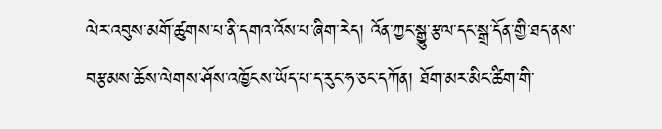ལེར་འབུས་མགོ་ཚུགས་པ་ནི་དགའ་འོས་པ་ཞིག་རེད། འོན་ཀྱང་སྒྱུ་རྩལ་དང་སྒྲ་དོན་གྱི་ཐད་ནས་བརྩམས་ཆོས་ལེགས་ཤོས་འཁྱོངས་ཡོད་པ་ད་རུང་ཧ་ཅང་དཀོན། ཐོག་མར་མིང་ཚིག་གི་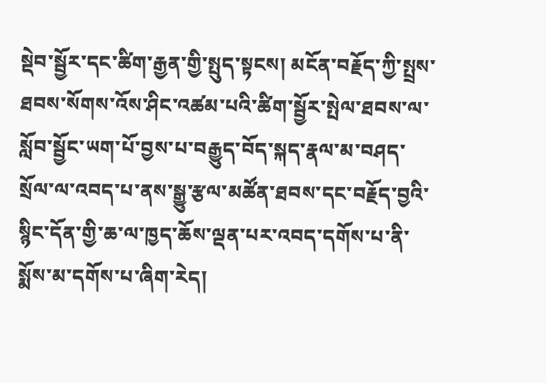སྡེབ་སྦྱོར་དང་ཚིག་རྒྱན་གྱི་སྤུད་སྟངས། མངོན་བརྗོད་ཀྱི་སྤྲས་ཐབས་སོགས་འོས་ཤིང་འཚམ་པའི་ཚིག་སྦྱོར་སྤེལ་ཐབས་ལ་སློབ་སྦྱོང་ཡག་པོ་བྱས་པ་བརྒྱུད་བོད་སྐད་རྣལ་མ་བཤད་སྲོལ་ལ་འབད་པ་ནས་སྒྱུ་རྩལ་མཚོན་ཐབས་དང་བརྗོད་བྱའི་སྙིང་དོན་གྱི་ཆ་ལ་ཁྱད་ཆོས་ལྡན་པར་འབད་དགོས་པ་ནི་སྨོས་མ་དགོས་པ་ཞིག་རེད།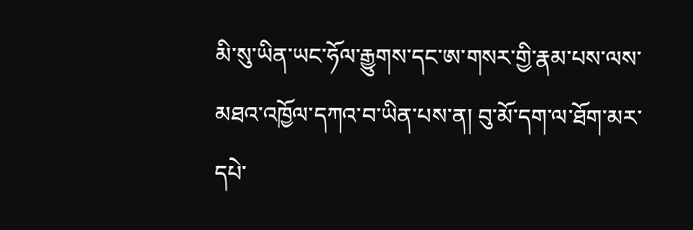མི་སུ་ཡིན་ཡང་ཧོལ་རྒྱུགས་དང་ཨ་གསར་གྱི་རྣམ་པས་ལས་མཐའ་འཁྱོལ་དཀའ་བ་ཡིན་པས་ན། བུ་མོ་དག་ལ་ཐོག་མར་དཔེ་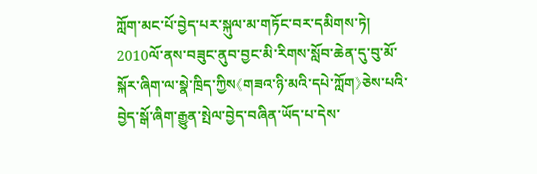ཀློག་མང་པོ་བྱེད་པར་སྐུལ་མ་གཏོང་བར་དམིགས་ཏེ། 2010ལོ་ནས་བཟུང་ནུབ་བྱང་མི་རིགས་སློབ་ཆེན་དུ་བུ་མོ་སྐོར་ཞིག་ལ་སྣེ་ཁྲིད་ཀྱིས《གཟའ་ཉི་མའི་དཔེ་ཀློག》ཅེས་པའི་བྱེད་སྒོ་ཞིག་རྒྱུན་སྤེལ་བྱེད་བཞིན་ཡོད་པ་དེས་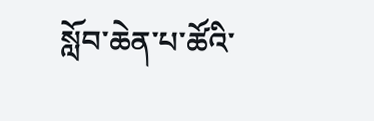སློབ་ཆེན་པ་ཚོའི་